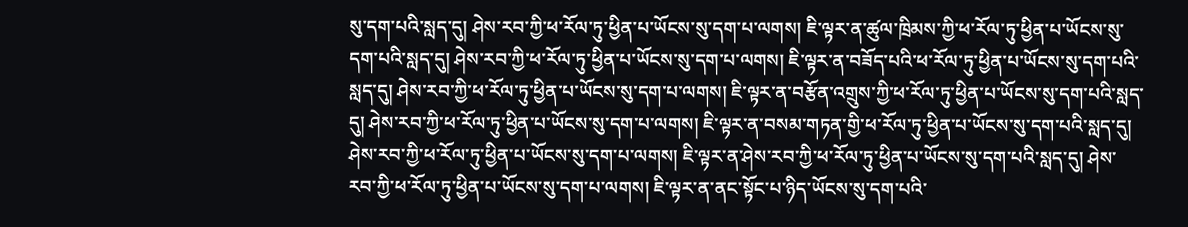སུ་དག་པའི་སླད་དུ། ཤེས་རབ་ཀྱི་ཕ་རོལ་ཏུ་ཕྱིན་པ་ཡོངས་སུ་དག་པ་ལགས། ཇི་ལྟར་ན་ཚུལ་ཁྲིམས་ཀྱི་ཕ་རོལ་ཏུ་ཕྱིན་པ་ཡོངས་སུ་དག་པའི་སླད་དུ། ཤེས་རབ་ཀྱི་ཕ་རོལ་ཏུ་ཕྱིན་པ་ཡོངས་སུ་དག་པ་ལགས། ཇི་ལྟར་ན་བཟོད་པའི་ཕ་རོལ་ཏུ་ཕྱིན་པ་ཡོངས་སུ་དག་པའི་སླད་དུ། ཤེས་རབ་ཀྱི་ཕ་རོལ་ཏུ་ཕྱིན་པ་ཡོངས་སུ་དག་པ་ལགས། ཇི་ལྟར་ན་བརྩོན་འགྲུས་ཀྱི་ཕ་རོལ་ཏུ་ཕྱིན་པ་ཡོངས་སུ་དག་པའི་སླད་དུ། ཤེས་རབ་ཀྱི་ཕ་རོལ་ཏུ་ཕྱིན་པ་ཡོངས་སུ་དག་པ་ལགས། ཇི་ལྟར་ན་བསམ་གཏན་གྱི་ཕ་རོལ་ཏུ་ཕྱིན་པ་ཡོངས་སུ་དག་པའི་སླད་དུ། ཤེས་རབ་ཀྱི་ཕ་རོལ་ཏུ་ཕྱིན་པ་ཡོངས་སུ་དག་པ་ལགས། ཇི་ལྟར་ན་ཤེས་རབ་ཀྱི་ཕ་རོལ་ཏུ་ཕྱིན་པ་ཡོངས་སུ་དག་པའི་སླད་དུ། ཤེས་རབ་ཀྱི་ཕ་རོལ་ཏུ་ཕྱིན་པ་ཡོངས་སུ་དག་པ་ལགས། ཇི་ལྟར་ན་ནང་སྟོང་པ་ཉིད་ཡོངས་སུ་དག་པའི་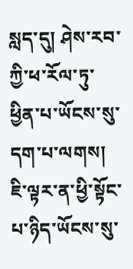སླད་དུ། ཤེས་རབ་ཀྱི་ཕ་རོལ་ཏུ་ཕྱིན་པ་ཡོངས་སུ་དག་པ་ལགས། ཇི་ལྟར་ན་ཕྱི་སྟོང་པ་ཉིད་ཡོངས་སུ་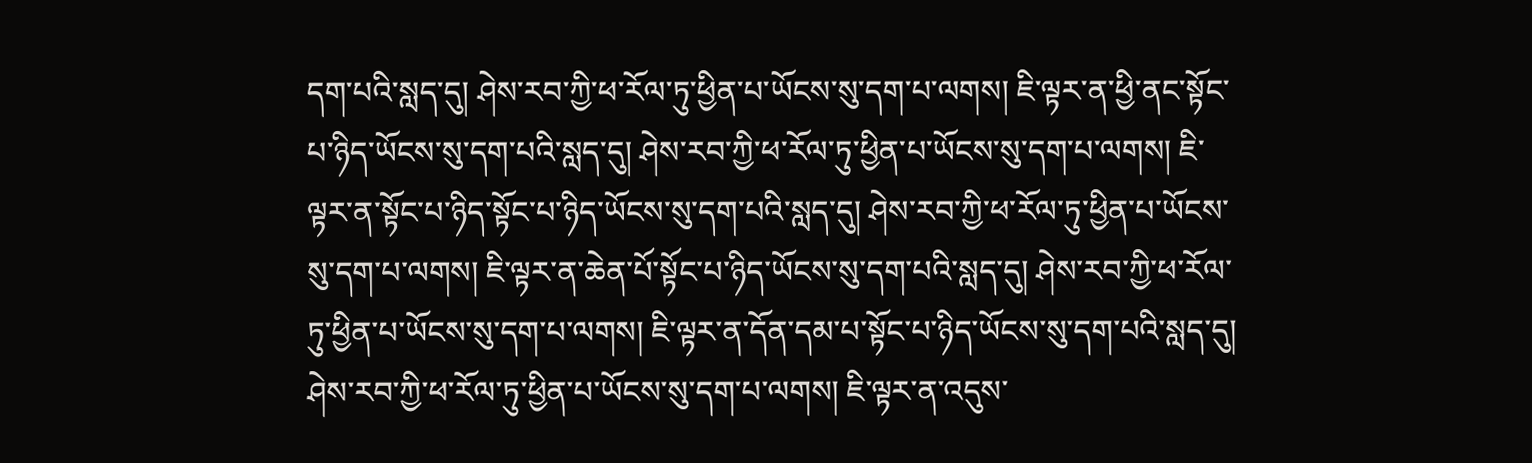དག་པའི་སླད་དུ། ཤེས་རབ་ཀྱི་ཕ་རོལ་ཏུ་ཕྱིན་པ་ཡོངས་སུ་དག་པ་ལགས། ཇི་ལྟར་ན་ཕྱི་ནང་སྟོང་པ་ཉིད་ཡོངས་སུ་དག་པའི་སླད་དུ། ཤེས་རབ་ཀྱི་ཕ་རོལ་ཏུ་ཕྱིན་པ་ཡོངས་སུ་དག་པ་ལགས། ཇི་ལྟར་ན་སྟོང་པ་ཉིད་སྟོང་པ་ཉིད་ཡོངས་སུ་དག་པའི་སླད་དུ། ཤེས་རབ་ཀྱི་ཕ་རོལ་ཏུ་ཕྱིན་པ་ཡོངས་སུ་དག་པ་ལགས། ཇི་ལྟར་ན་ཆེན་པོ་སྟོང་པ་ཉིད་ཡོངས་སུ་དག་པའི་སླད་དུ། ཤེས་རབ་ཀྱི་ཕ་རོལ་ཏུ་ཕྱིན་པ་ཡོངས་སུ་དག་པ་ལགས། ཇི་ལྟར་ན་དོན་དམ་པ་སྟོང་པ་ཉིད་ཡོངས་སུ་དག་པའི་སླད་དུ། ཤེས་རབ་ཀྱི་ཕ་རོལ་ཏུ་ཕྱིན་པ་ཡོངས་སུ་དག་པ་ལགས། ཇི་ལྟར་ན་འདུས་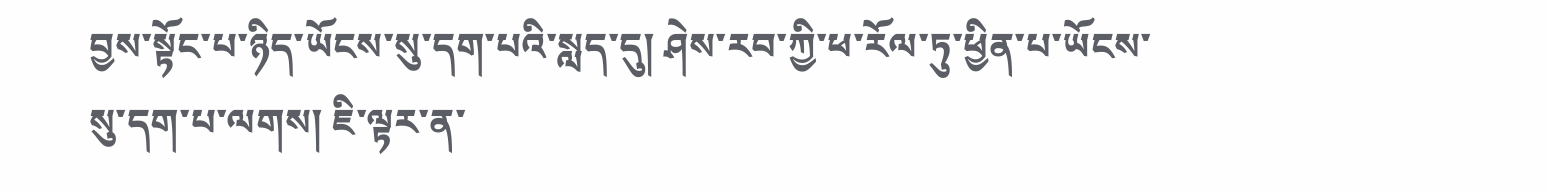བྱས་སྟོང་པ་ཉིད་ཡོངས་སུ་དག་པའི་སླད་དུ། ཤེས་རབ་ཀྱི་ཕ་རོལ་ཏུ་ཕྱིན་པ་ཡོངས་སུ་དག་པ་ལགས། ཇི་ལྟར་ན་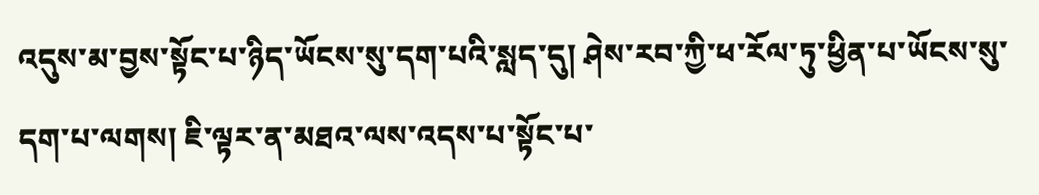འདུས་མ་བྱས་སྟོང་པ་ཉིད་ཡོངས་སུ་དག་པའི་སླད་དུ། ཤེས་རབ་ཀྱི་ཕ་རོལ་ཏུ་ཕྱིན་པ་ཡོངས་སུ་དག་པ་ལགས། ཇི་ལྟར་ན་མཐའ་ལས་འདས་པ་སྟོང་པ་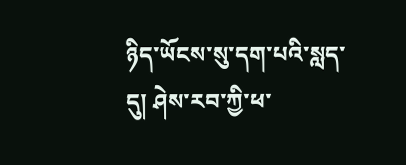ཉིད་ཡོངས་སུ་དག་པའི་སླད་དུ། ཤེས་རབ་ཀྱི་ཕ་